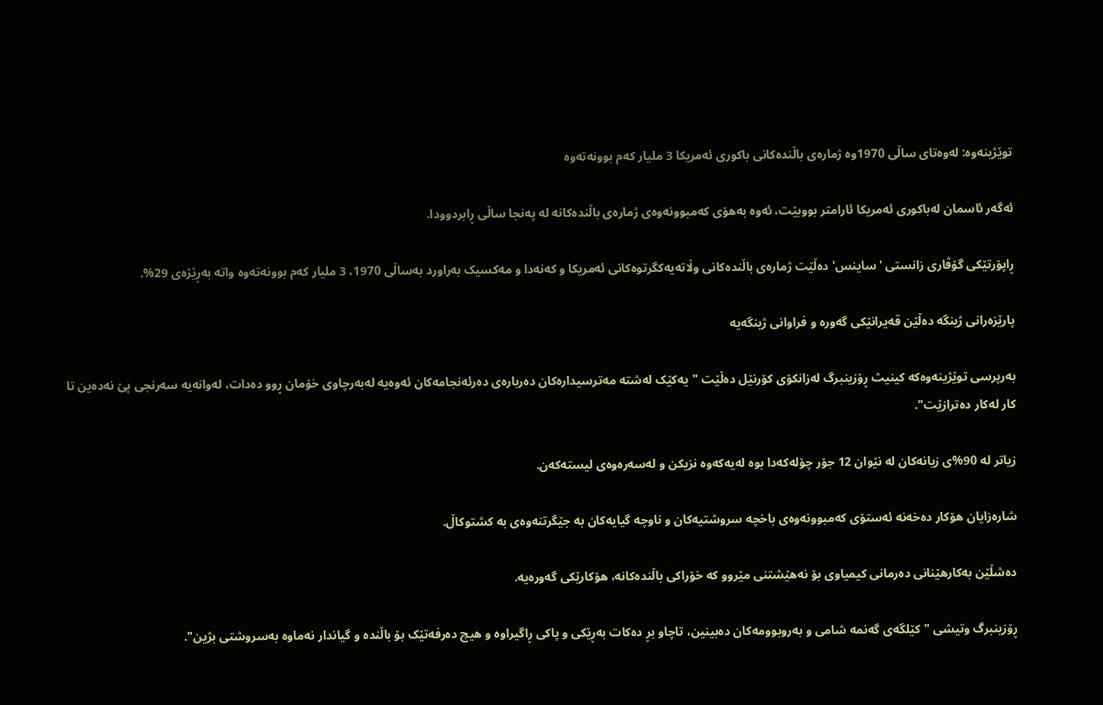توێژینەوە: لەوەتای ساڵی 1970وە ژمارەی باڵندەکانی باکوری ئەمریکا 3 ملیار کەم بوونه‌ته‌وه‌

ئەگەر ئاسمان لەباکوری ئەمریکا ئارامتر بووبێت، ئەوە بەهۆی کەمبوونەوەی ژمارەی باڵندەکانە لە پەنجا ساڵی ڕابردوودا.

ڕاپۆرتێکی گۆڤاری زانستی 'ساینس' دەڵێت ژمارەی باڵندەکانی وڵاتەیەکگرتوەکانی ئەمریکا و کەنەدا و مەکسیک بەراورد بەساڵی 1970، 3 ملیار کەم بوونه‌ته‌وه‌ واتە بەڕێژەی 29%.

پارێزەرانی ژینگە دەڵێن قەیرانێکی گەورە و فراوانی ژینگەیە

بەرپرسی توێژینەوەکە کینیث ڕۆزینبرگ لەزانکۆی کۆرنێل دەڵێت "یەکێک لەشتە مەترسیدارەکان دەربارەی دەرئەنجامەکان ئەوەیە لەبەرچاوی خۆمان ڕوو دەدات، لەوانەیە سەرنجی پێ نەدەین تا کار لەکار دەترازێت".

زیاتر لە 90%ی زیانەکان لە نێوان 12 جۆر چۆلەکەدا بوە لەیەکەوە نزیکن و لەسەرەوەی لیستەکەن.

شارەزایان هۆکار دەخەنە ئەستۆی کەمبوونەوەی باخچە سروشتیەکان و ناوچە گیایەکان بە جێگرتنەوەی بە کشتوکاڵ.

دەشڵێن بەکارهێنانی دەرمانی کیمیاوی بۆ نەهێشتنی مێروو کە خۆراکی باڵندەکانە، هۆکارێکی گەورەیە.

ڕۆزینبرگ وتیشی "کێلگەی گەنمە شامی و بەروبوومەکان دەبینین، تاچاو بڕ دەکات بەڕێکی و پاکی ڕاگیراوە و هیچ دەرفەتێک بۆ باڵندە و گیاندار نەماوە بەسروشتی بژین".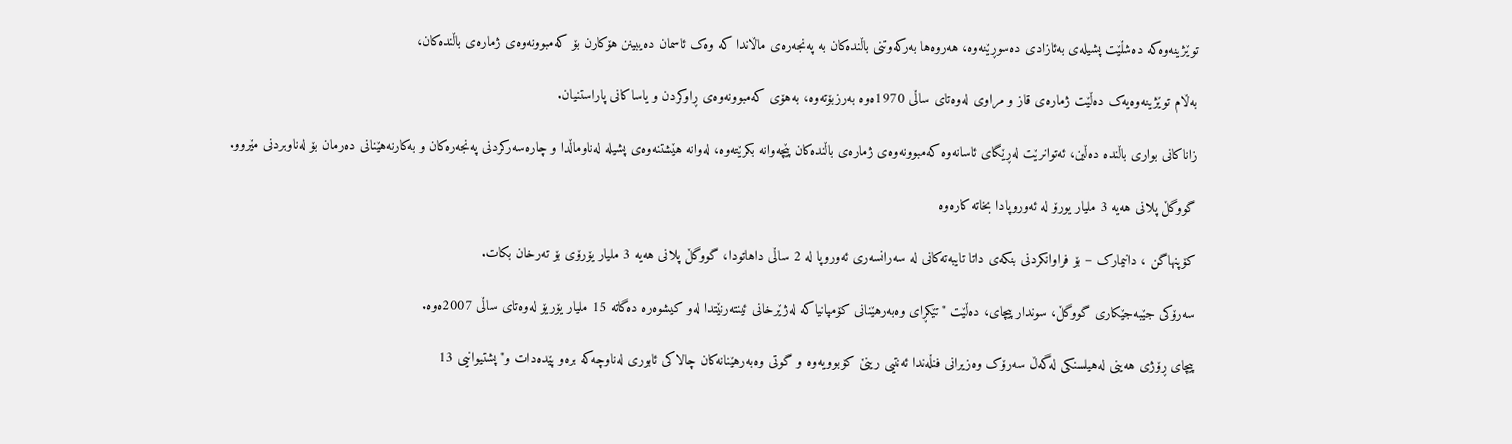توێژینەوەکە دەشڵێت پشیلەی بەئازادی دەسوڕێنەوە، هەروەها بەرکەوتنی باڵندەکان بە پەنجەرەی ماڵاندا کە وەک ئاسمان دەیبینن هۆکارن بۆ کەمبوونەوەی ژمارەی باڵندەکان،

بەڵام توێژینەوەیەک دەڵێت ژمارەی قاز و مراوی لەوەتای ساڵی 1970ەوە بەرزبۆتەوە، بەهۆی کەمبوونەوەی ڕاوکردن و یاساکانی پاراستنیان.

زاناکانی بواری باڵندە دەڵین، ئەتوانرێت لەڕێگای ئاسانەوە کەمبوونەوەی ژمارەی باڵندەکان پێچەوانە بکرێتەوە، لەوانە هێشتنەوەی پشیلە لەناوماڵدا و چارەسەرکردنی پەنجەرەکان و بەکارنەهێنانی دەرمان بۆ لەناوبردنی مێروو.

گووگڵ پلانی هەیە 3 ملیار یورۆ لە ئەوروپادا بخاتە کارەوە

کۆپنهاگن ، دانیمارک – بۆ فراوانکردنی بنکەی داتا تایبەتەکانی لە سەرانسەری ئەوروپا لە 2 ساڵی داهاتودا، گووگڵ پلانی هەیە 3 ملیار یۆرۆی بۆ تەرخان بکات.

سەرۆکی جێبەجێکاری گووگڵ، سوندار پیچای، دەڵێت "تێکڕای وەبەرهێنانی کۆمپانیاکە لەژێرخانی ئینتەرنێتدا لەو کیشوەرە دەگاتە 15 ملیار یۆریۆ لەوەتای ساڵی 2007ەوە.

پیچای ڕۆژی هەینی لەهیلسنکی لەگەڵ سەرۆک وەزیرانی فنڵەندا ئەنتیی رینێ کۆبوویەوە و گوتی وەبەرهێنانەکان چالاکی ئابوری لەناوچەکە برەو پێدەدات و" پشتیوانیی 13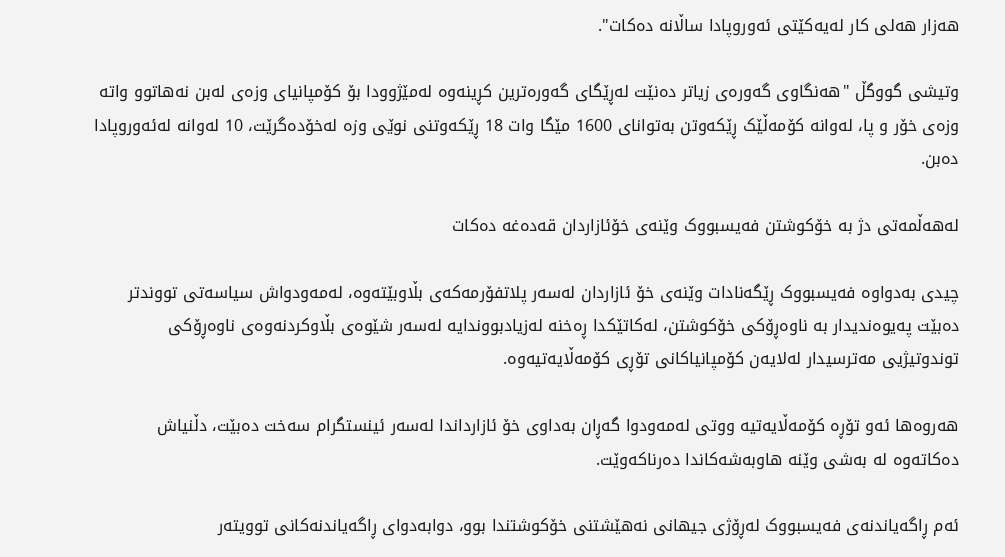هەزار هەلی کار لەیەکێتی ئەوروپادا ساڵانە دەکات".

وتیشی گووگڵ "هەنگاوی گەورەی زیاتر دەنێت لەڕێگای گەورەترین کڕینەوە لەمێژوودا بۆ کۆمپانیای وزەی لەبن نەهاتوو واتە وزەی خۆر و پا، لەوانە کۆمەڵێک ڕێکەوتن بەتوانای 1600 مێگا وات 18 ڕێکەوتنی نوێی وزە لەخۆدەگرێت، 10 لەوانە لەئەوروپادا دەبن.

لەهەڵمەتی دژ بە خۆکوشتن فەیسبووک وێنەی خۆئازاردان قەدەغە دەکات

چیدی بەدواوە فەیسبووک ڕێگەنادات وێنەی خۆ ئازاردان لەسەر پلاتفۆرمەکەی بڵاوبێتەوە، لەمەودواش سیاسەتی تووندتر دەبێت پەیوەندیدار بە ناوەڕۆکی خۆکوشتن، لەکاتێکدا ڕەخنە لەزیادبووندایە لەسەر شێوەی بڵاوکردنەوەی ناوەڕۆکی توندوتیژیی مەترسیدار لەلایەن کۆمپانیاکانی تۆڕی کۆمەڵایەتیەوە.

هەروەها ئەو تۆڕە کۆمەڵایەتیە ووتی لەمەودوا گەڕان بەداوی خۆ ئازارداندا لەسەر ئینستگرام سەخت دەبێت، دڵنیاش دەکاتەوە لە بەشی وێنە هاوبەشەکاندا دەرناکەوێت.

ئەم ڕاگەیاندنەی فەیسبووک لەڕۆژی جیهانی نەهێشتنی خۆکوشتندا بوو، دوابەدوای ڕاگەیاندنەکانی توویتەر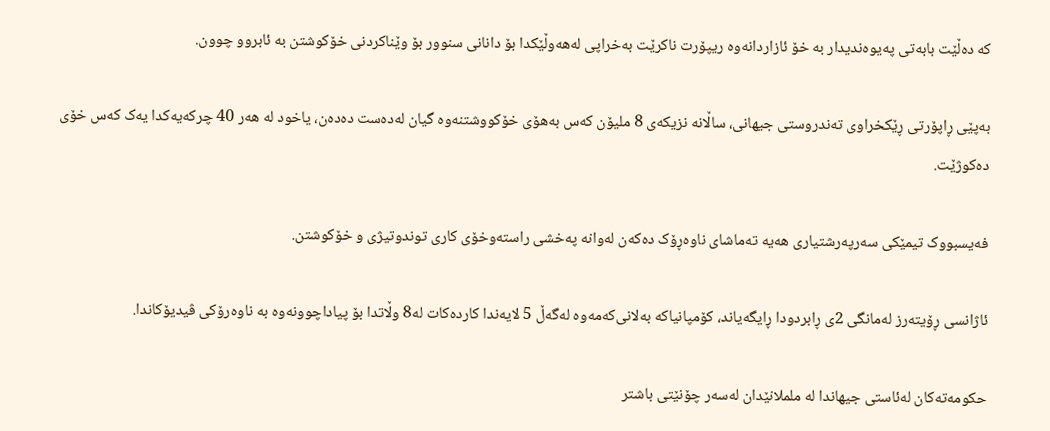کە دەڵێت بابەتی پەیوەندیدار بە خۆ ئازاردانەوە ریپۆرت ناکرێت بەخراپی لەهەوڵێکدا بۆ دانانی سنوور بۆ وێناکردنی خۆکوشتن بە ئابروو چوون.

بەپێی ڕاپۆرتی ڕێکخراوی تەندروستی جیهانی، ساڵانە نزیکەی 8 ملیۆن کەس بەهۆی خۆکووشتنەوە گیان لەدەست دەدەن، یاخود لە هەر 40 چرکەیەکدا یەک کەس خۆی دەکوژێت.

فەیسبووک تیمێکی سەرپەرشتیاری هەیە تەماشای ناوەڕۆک دەکەن لەوانە پەخشی راستەوخۆی کاری توندوتیژی و خۆکوشتن.

ئاژانسی ڕۆیتەرز لەمانگی 2ی ڕابردودا ڕایگەیاند، کۆمپانیاکە بەلانی‌کەمەوە لەگەڵ 5 لایەندا کاردەکات لە8 وڵاتدا بۆ پیاداچوونەوە بە ناوەرۆکی ڤیدیۆکاندا.

حکومەتەکان لەئاستی جیهاندا لە ململانێدان لەسەر چۆنێتی باشتر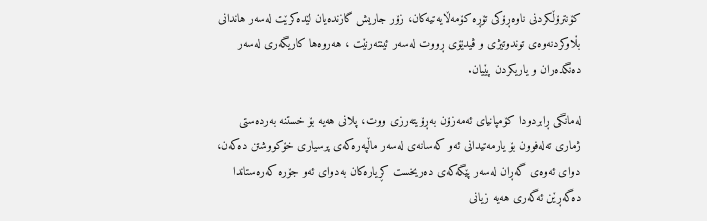کۆنترۆڵکردنی ناوەڕۆکی تۆڕە کۆمەڵایەتیەکان، زۆر جاریش گازندەیان لێدەکرێت لەسەر هاندانی بڵاوکردنەوەی توندوتیژی و ڤیدێۆی ڕووت لەسەر ئینتەرنێت ، هەروەها کاریگەری لەسەر دەنگدەران و یاریکردن پێیان.

لەمانگی ڕابردودا کۆمپانیای ئەمەزۆن بەڕۆیتەرزی ووت، پلانی هەیە بۆ خستنە بەردەستی ژماری تەلەفوون بۆ یارمەتیدانی ئەو کەسانەی لەسەر ماڵپەرەکەی پرسیاری خۆکووشتن دەکەن، دوای ئەوەی گەڕان لەسەر پێگەکەی دەریخست کڕیارەکان بەدوای ئەو جۆرە کەرەستاندا دەگەڕێن ئەگەری هەیە زیانی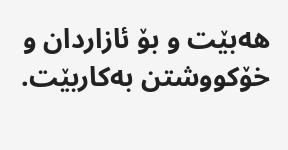هەبێت و بۆ ئازاردان و خۆکووشتن بەکاربێت.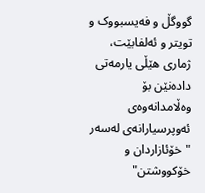گووگڵ و فەیسبووک و تویتر و ئەلفابێت، ژماری هێڵی یارمەتی دادەنێن بۆ وەڵامدانەوەی ئەوپرسیارانەی لەسەر "خۆئازاردان و خۆکووشتن"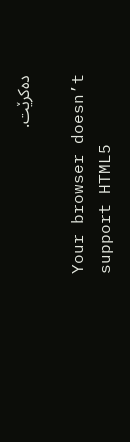دەکرێت.

Your browser doesn’t support HTML5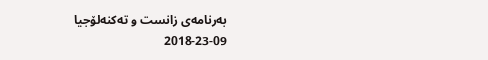بەرنامەی زانست و تەکنەلۆجیا 09-23-2018